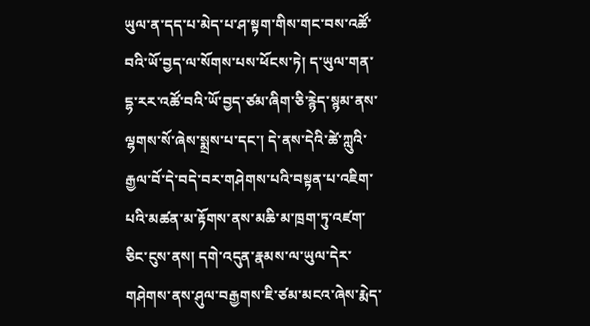ཡུལ་ན་དད་པ་མེད་པ་ཤ་སྟག་གིས་གང་བས་འཚོ་བའི་ཡོ་བྱད་ལ་སོགས་པས་ཕོངས་ཏེ། ད་ཡུལ་གན་དྷ་རར་འཚོ་བའི་ཡོ་བྱད་ཙམ་ཞིག་ཅི་རྙེད་སྙམ་ནས་ལྷགས་སོ་ཞེས་སྨྲས་པ་དང་། དེ་ནས་དེའི་ཚེ་ཀླུའི་རྒྱལ་བོ་དེ་བདེ་བར་གཤེགས་པའི་བསྟན་པ་འཇིག་པའི་མཚན་མ་རྟོགས་ནས་མཆི་མ་ཁྲག་ཏུ་འཛག་ཅིང་ངུས་ནས། དགེ་འདུན་རྣམས་ལ་ཡུལ་དེར་གཤེགས་ནས་ཤུལ་བརྒྱགས་ཇི་ཙམ་མངའ་ཞེས་རྨེད་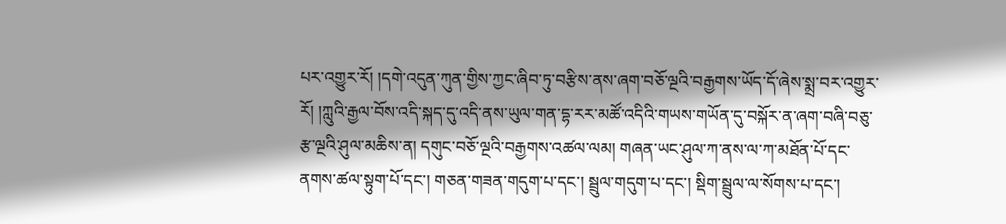པར་འགྱུར་རོ། །དགེ་འདུན་ཀུན་གྱིས་ཀྱང་ཞིབ་ཏུ་བརྩིས་ནས་ཞག་བཅོ་ལྔའི་བརྒྱགས་ཡོད་དོ་ཞེས་སྨྲ་བར་འགྱུར་རོ། །ཀླུའི་རྒྱལ་བོས་འདི་སྐད་དུ་འདི་ནས་ཡུལ་གན་དྷ་རར་མཚོ་འདིའི་གཡས་གཡོན་དུ་བསྐོར་ན་ཞག་བཞི་བཅུ་རྩ་ལྔའི་ཤུལ་མཆིས་ན། དགུང་བཅོ་ལྔའི་བརྒྱགས་འཚལ་ལམ། གཞན་ཡང་ཤུལ་ཀ་ནས་ལ་ཀ་མཐོན་པོ་དང་ནགས་ཚལ་སྟུག་པོ་དང་། གཅན་གཟན་གདུག་པ་དང་། སྦྲུལ་གདུག་པ་དང་། སྡིག་སྦྲུལ་ལ་སོགས་པ་དང་།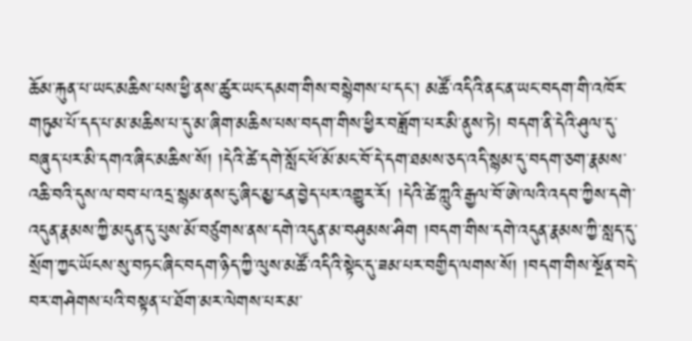ཆོམ་རྐུན་པ་ཡང་མཆིས་པས་ཕྱི་ནས་ཚུར་ཡང་དམག་གིས་བསྙེགས་པ་དང་། མཚོ་འདིའི་ནང་ན་ཡང་བདག་གི་འཁོར་གཏུམ་པོ་དད་པ་མ་མཆིས་པ་དུ་མ་ཞིག་མཆིས་པས་བདག་གིས་ཕྱིར་བཟློག་པར་མི་ནུས་ཏེ། བདག་ནི་དེའི་ཤུལ་དུ་བཞུད་པར་མི་དགའ་ཞིང་མཆིས་སོ། །དེའི་ཚེ་དགེ་སློང་ཕོ་མོ་མང་བོ་དེ་དག་ཐམས་ཅད་འདི་སྙམ་དུ་བདག་ཅག་རྣམས་འཆི་བའི་དུས་ལ་བབ་པ་འདྲ་སྙམ་ནས་ངུ་ཞིང་མྱ་ངན་བྱེད་པར་འགྱུར་རོ། །དེའི་ཚེ་ཀླུའི་རྒྱལ་བོ་ཨེ་ལའི་འདབ་ཀྱིས་དགེ་འདུན་རྣམས་ཀྱི་མདུན་དུ་པུས་མོ་བཙུགས་ནས་དགེ་འདུན་མ་བཤུམས་ཤིག །བདག་གིས་དགེ་འདུན་རྣམས་ཀྱི་སླད་དུ་སྲོག་ཀྱང་ཡོངས་སུ་བཏང་ཞིང་བདག་ཉིད་ཀྱི་ལུས་མཚོ་འདིའི་སྟེང་དུ་ཟམ་པར་བགྱིད་ལགས་སོ། །བདག་གིས་སྔོན་བདེ་བར་གཤེགས་པའི་བསྟན་པ་ཐོག་མར་ལེགས་པར་མ་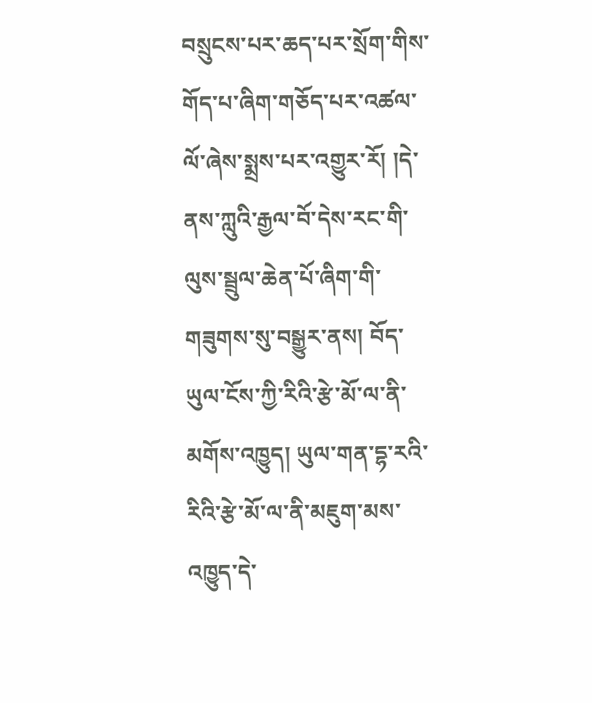བསྲུངས་པར་ཆད་པར་སྲོག་གིས་གོད་པ་ཞིག་གཅོད་པར་འཚལ་ལོ་ཞེས་སྨྲས་པར་འགྱུར་རོ། །དེ་ནས་ཀླུའི་རྒྱལ་བོ་དེས་རང་གི་ལུས་སྦྲུལ་ཆེན་པོ་ཞིག་གི་གཟུགས་སུ་བསྒྱུར་ནས། བོད་ཡུལ་ངོས་ཀྱི་རིའི་རྩེ་མོ་ལ་ནི་མགོས་འཁྱུད། ཡུལ་གན་དྷ་རའི་རིའི་རྩེ་མོ་ལ་ནི་མཇུག་མས་འཁྱུད་དེ་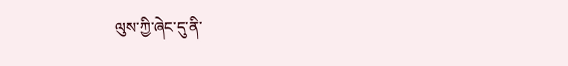ལུས་ཀྱི་ཞེང་དུ་ནི་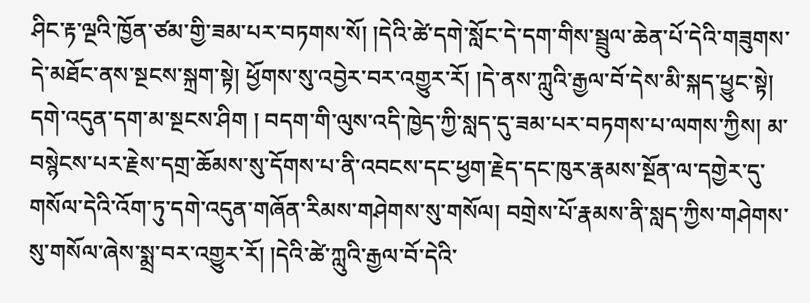ཤིང་རྟ་ལྔའི་ཁྱོན་ཙམ་གྱི་ཟམ་པར་བཏགས་སོ། །དེའི་ཚེ་དགེ་སློང་དེ་དག་གིས་སྦྲུལ་ཆེན་པོ་དེའི་གཟུགས་དེ་མཐོང་ནས་སྔངས་སྐྲག་སྟེ། ཕྱོགས་སུ་འབྱེར་བར་འགྱུར་རོ། །དེ་ནས་ཀླུའི་རྒྱལ་བོ་དེས་མི་སྐད་ཕྱུང་སྟེ། དགེ་འདུན་དག་མ་སྔངས་ཤིག ། བདག་གི་ལུས་འདི་ཁྱེད་ཀྱི་སླད་དུ་ཟམ་པར་བཏགས་པ་ལགས་ཀྱིས། མ་བསྙེངས་པར་རྗེས་དགྲ་ཆོམས་སུ་དོགས་པ་ནི་འབངས་དང་ཕྱག་རྗེད་དང་ཁུར་རྣམས་སྔོན་ལ་དགྱེར་དུ་གསོལ་དེའི་འོག་ཏུ་དགེ་འདུན་གཞོན་རིམས་གཤེགས་སུ་གསོལ། བགྲེས་པོ་རྣམས་ནི་སླད་ཀྱིས་གཤེགས་སུ་གསོལ་ཞེས་སྨྲ་བར་འགྱུར་རོ། །དེའི་ཚེ་ཀླུའི་རྒྱལ་བོ་དེའི་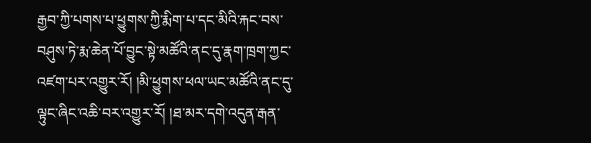རྒྱབ་ཀྱི་པགས་པ་ཕྱུགས་ཀྱི་རྨིག་པ་དང་མིའི་རྐང་བས་བཤུས་ཏེ་རྨ་ཆེན་པོ་བྱུང་སྟེ་མཚོའི་ནང་དུ་རྣག་ཁྲག་ཀྱང་འཛག་པར་འགྱུར་རོ། །མི་ཕྱུགས་ཕལ་ཡང་མཚོའི་ནང་དུ་ལྟུང་ཞིང་འཆི་བར་འགྱུར་རོ། །ཐ་མར་དགེ་འདུན་རྒན་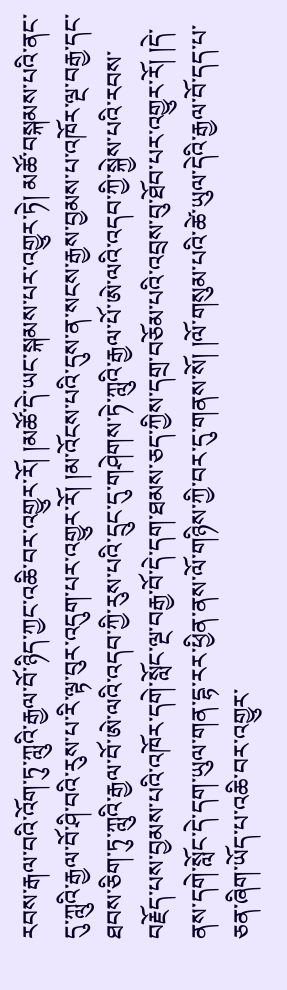རབས་རྒལ་བའི་འོག་ཏུ་ཀླུའི་རྒྱལ་བོ་ཉིད་ཀྱང་འཆི་བར་འགྱུར་རོ། །མཚོ་དེ་ཡང་སྐམས་པར་འགྱུར་ཏེ། མཚོ་བསྐམས་པའི་ནང་དུ་ཀླུའི་རྒྱལ་བོ་ཤི་བའི་རུས་པ་རི་ལྟ་བུར་འདུག་པར་འགྱུར་རོ། །མ་འོངས་པའི་དུས་ན་སངས་རྒྱས་བྱམས་པ་འཁོར་ལྔ་བརྒྱ་དང་ཐབས་ཅིག་ཏུ་ཀླུའི་རྒྱལ་བོ་ཨེ་ལའི་འདབ་ཀྱི་རུས་པའི་དྲུང་དུ་གཤེགས་ཏེ་ཀླུའི་རྒྱལ་པོ་ཨེ་ལའི་འདབ་ཀྱི་སྐྱེས་པའི་རབས་བརྗོད་པས་བྱམས་པའི་འཁོར་དགེ་སློང་ལྔ་བརྒྱ་བོ་དེ་དག་ཐམས་ཅད་ཀྱིས་དགྲ་བཅོམ་པའི་འབྲས་བུ་ཐོབ་པར་འགྱུར་རོ། །དེ་ནས་དགེ་སློང་དེ་དག་ཡུལ་གན་དྷ་རར་ཕྱིན་ནས་ལོ་གཉིས་ཀྱི་བར་དུ་གནས་སོ། །ལོ་གསུམ་པའི་ཚེ་ཡུལ་དེའི་རྒྱལ་བོ་དད་པ་ཅན་ཞིག་ཡོད་པ་འཆི་བར་འགྱུར་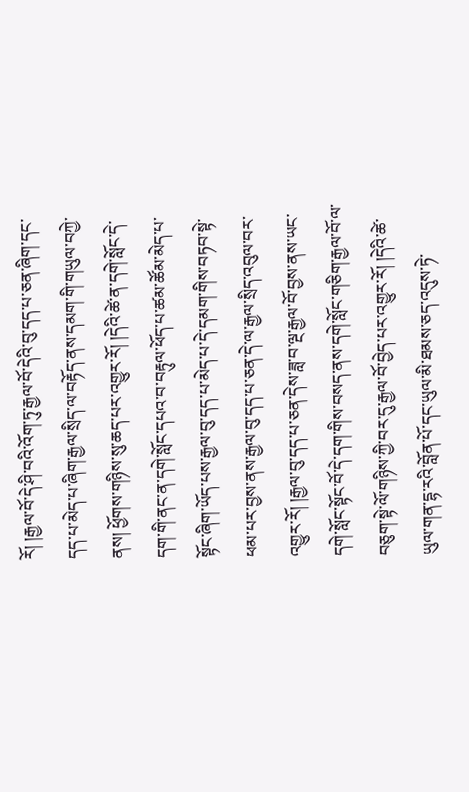རོ། །རྒྱལ་བོ་དེ་ཤི་བའི་འོག་ཏུ་རྒྱལ་བོ་དེའི་བུ་དད་པ་ཅན་ཞིག་དང་དད་པ་མེད་པ་ཞིག་རྒྱལ་སྲིད་ལ་བརྟོད་ནས་དམག་གི་གཡུལ་བཀྱེ་ནས། ཕྱོགས་གཉིས་སུ་ཆད་པར་འགྱུར་རོ། །དེའི་ཚེ་ན་དགེ་སློང་དེ་དག་གི་ནང་ན་དགེ་སློང་དཔའ་བ་བརྟུལ་ཕོད་པ་ཚམ་ཚོམ་མེད་པ་སྟོང་ཞིག་ཡོད་པས་རྒྱལ་བུ་དད་པ་མེད་པ་དེ་དམག་གིས་བཏབ་སྟེ་ཕམ་པར་བྱས་ནས་རྒྱལ་བུ་དད་པ་ཅན་དེ་ལ་རྒྱལ་སྲིད་འབུལ་བར་འགྱུར་རོ། །རྒྱལ་བུ་དད་པ་ཅན་དེས་ཟླ་བ་ལྔ་རྒྱལ་བོ་བྱས་ནས་ཡང་དགེ་སློང་སྟོང་བོ་དེ་དག་གིས་བསད་ནས་དགེ་སློང་གཅིག་རྒྱལ་བོ་ལ་བཅུག་སྟེ་ལོ་གཉིས་ཀྱི་བར་དུ་རྒྱལ་བོ་བྱེད་པར་འགྱུར་རོ། །དེའི་ཚེ་ཡུལ་གན་དྷ་རའི་བློན་པོ་དང་ཡུལ་མི་ཐམས་ཅད་འདུས་ཏེ་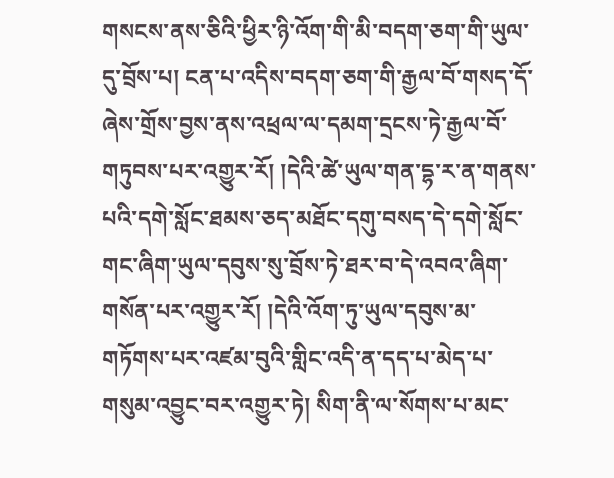གསངས་ནས་ཅིའི་ཕྱིར་ཉི་འོག་གི་མི་བདག་ཅག་གི་ཡུལ་དུ་བྲོས་པ། ངན་པ་འདིས་བདག་ཅག་གི་རྒྱལ་བོ་གསད་དོ་ཞེས་གྲོས་བྱས་ནས་འཕྲལ་ལ་དམག་དྲངས་ཏེ་རྒྱལ་བོ་གཏུབས་པར་འགྱུར་རོ། །དེའི་ཚེ་ཡུལ་གན་དྷ་ར་ན་གནས་པའི་དགེ་སློང་ཐམས་ཅད་མཐོང་དགུ་བསད་དེ་དགེ་སློང་གང་ཞིག་ཡུལ་དབུས་སུ་བྲོས་ཏེ་ཐར་བ་དེ་འབའ་ཞིག་གསོན་པར་འགྱུར་རོ། །དེའི་འོག་ཏུ་ཡུལ་དབུས་མ་གཏོགས་པར་འཛམ་བུའི་གླིང་འདི་ན་དད་པ་མེད་པ་གསུམ་འབྱུང་བར་འགྱུར་ཏེ། སིག་ནི་ལ་སོགས་པ་མང་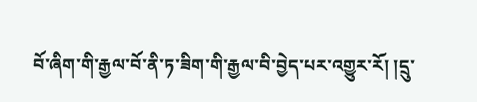བོ་ཞིག་གི་རྒྱལ་བོ་ནི་ཏ་ཟིག་གི་རྒྱལ་བི་བྱེད་པར་འགྱུར་རོ། །དྲུ་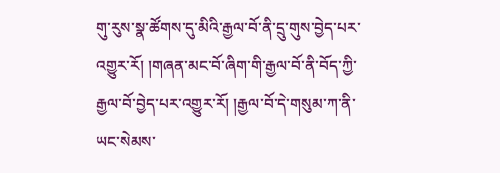གུ་རུས་སྣ་ཚོགས་དུ་མིའི་རྒྱལ་བོ་ནི་དྲུ་གུས་བྱེད་པར་འགྱུར་རོ། །གཞན་མང་བོ་ཞིག་གི་རྒྱལ་བོ་ནི་བོད་ཀྱི་རྒྱལ་བོ་བྱེད་པར་འགྱུར་རོ། །རྒྱལ་བོ་དེ་གསུམ་ཀ་ནི་ཡང་སེམས་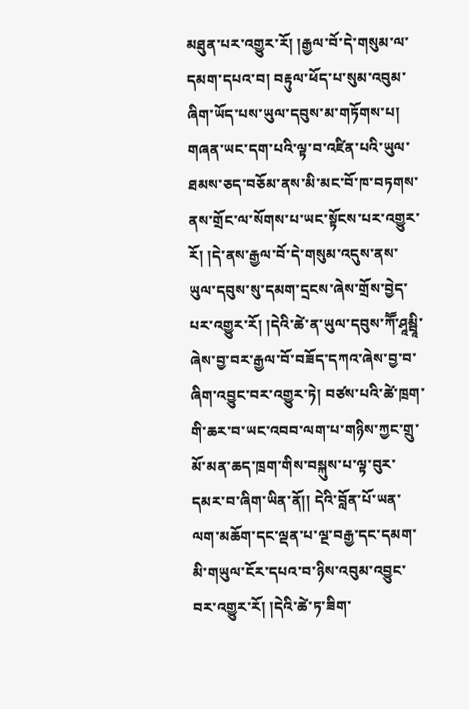མཐུན་པར་འགྱུར་རོ། །རྒྱལ་བོ་དེ་གསུམ་ལ་དམག་དཔའ་བ། བརྟུལ་ཕོད་པ་སུམ་འབུམ་ཞིག་ཡོད་པས་ཡུལ་དབུས་མ་གཏོགས་པ། གཞན་ཡང་དག་པའི་ལྟ་བ་འཛིན་པའི་ཡུལ་ཐམས་ཅད་བཅོམ་ནས་མི་མང་བོ་ཁ་བཏགས་ནས་གྲོང་ལ་སོགས་པ་ཡང་སྟོངས་པར་འགྱུར་རོ། །དེ་ནས་རྒྱལ་བོ་དེ་གསུམ་འདུས་ནས་ཡུལ་དབུས་སུ་དམག་དྲངས་ཞེས་གྲོས་བྱེད་པར་འགྱུར་རོ། །དེའི་ཚེ་ན་ཡུལ་དབུས་ཀཽ་ཤཱམྦཱི་ཞེས་བྱ་བར་རྒྱལ་བོ་བཟོད་དཀའ་ཞེས་བྱ་བ་ཞིག་འབྱུང་བར་འགྱུར་ཏེ། བཙས་པའི་ཚེ་ཁྲག་གི་ཆར་བ་ཡང་འབབ་ལག་པ་གཉིས་ཀྱང་གྲུ་མོ་མན་ཆད་ཁྲག་གིས་བསྐུས་པ་ལྟ་བུར་དམར་བ་ཞིག་ཡིན་ནོ།། དེའི་བློན་པོ་ཡན་ལག་མཆོག་དང་ལྡན་པ་ལྔ་བརྒྱ་དང་དམག་མི་གཡུལ་ངོར་དཔའ་བ་ཉིས་འབུམ་འབྱུང་བར་འགྱུར་རོ། །དེའི་ཚེ་ཏ་ཟིག་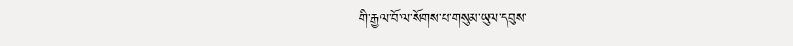གི་རྒྱལ་བོ་ལ་སོགས་པ་གསུམ་ཡུལ་དབུས་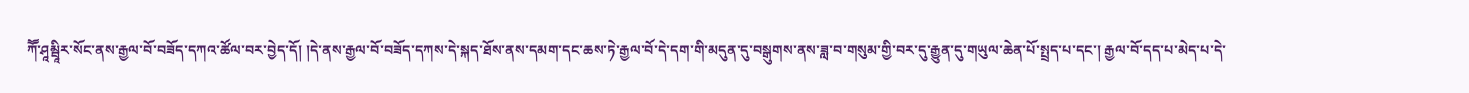ཀཽ་ཤཱམྦཱིར་སོང་ནས་རྒྱལ་བོ་བཟོད་དཀའ་ཚོལ་བར་བྱེད་དོ། །དེ་ནས་རྒྱལ་བོ་བཟོད་དཀས་དེ་སྐད་ཐོས་ནས་དམག་དང་ཆས་ཏེ་རྒྱལ་བོ་དེ་དག་གི་མདུན་དུ་བསྒུགས་ནས་ཟླ་བ་གསུམ་གྱི་བར་དུ་རྒྱུན་དུ་གཡུལ་ཆེན་པོ་སྤྲད་པ་དང་། རྒྱལ་བོ་དད་པ་མེད་པ་དེ་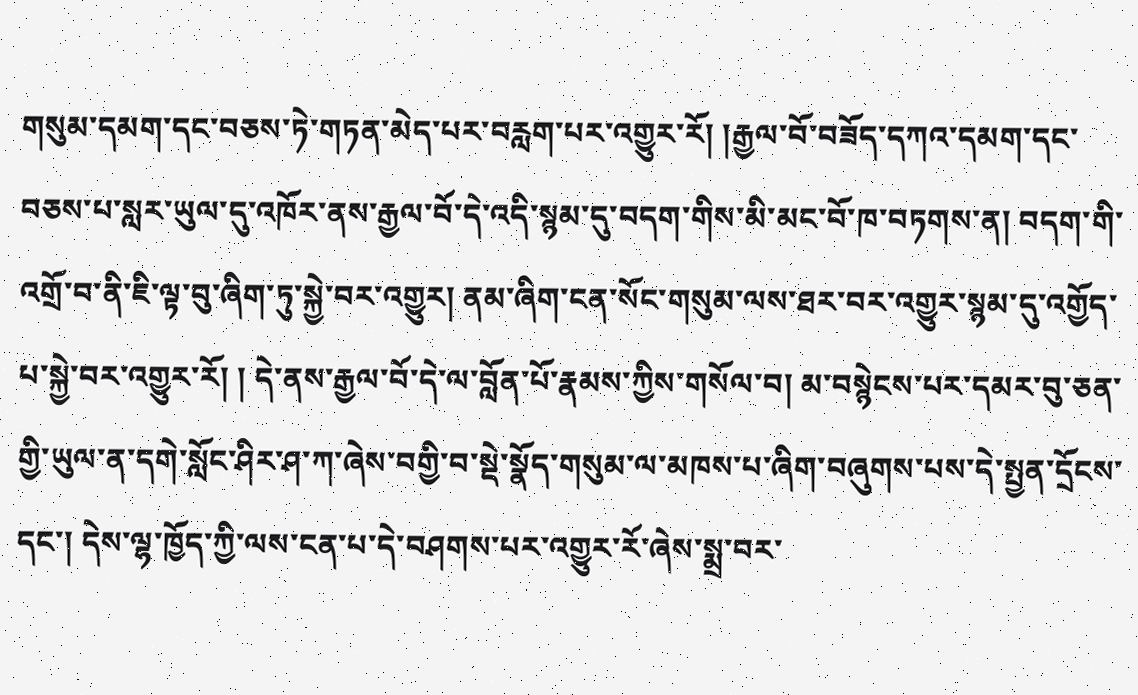གསུམ་དམག་དང་བཅས་ཏེ་གཏན་མེད་པར་བརླག་པར་འགྱུར་རོ། །རྒྱལ་བོ་བཟོད་དཀའ་དམག་དང་བཅས་པ་སླར་ཡུལ་དུ་འཁོར་ནས་རྒྱལ་བོ་དེ་འདི་སྙམ་དུ་བདག་གིས་མི་མང་བོ་ཁ་བཏགས་ན། བདག་གི་འགྲོ་བ་ནི་ཇི་ལྟ་བུ་ཞིག་ཏུ་སྐྱེ་བར་འགྱུར། ནམ་ཞིག་ངན་སོང་གསུམ་ལས་ཐར་བར་འགྱུར་སྙམ་དུ་འགྱོད་པ་སྐྱེ་བར་འགྱུར་རོ། ། དེ་ནས་རྒྱལ་བོ་དེ་ལ་བློན་པོ་རྣམས་ཀྱིས་གསོལ་བ། མ་བསྙེངས་པར་དམར་བུ་ཅན་གྱི་ཡུལ་ན་དགེ་སློང་ཤིར་ཤ་ཀ་ཞེས་བགྱི་བ་སྡེ་སྣོད་གསུམ་ལ་མཁས་པ་ཞིག་བཞུགས་པས་དེ་སྤྱན་དྲོངས་དང་། དེས་ལྷ་ཁྱོད་ཀྱི་ལས་ངན་པ་དེ་བཤགས་པར་འགྱུར་རོ་ཞེས་སྨྲ་བར་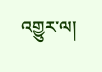འགྱུར་ལ།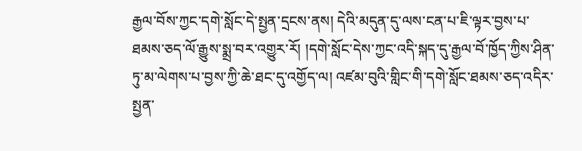རྒྱལ་བོས་ཀྱང་དགེ་སློང་དེ་སྤྱན་དྲངས་ནས། དེའི་མདུན་དུ་ལས་ངན་པ་ཇི་ལྟར་བྱས་པ་ཐམས་ཅད་ལོ་རྒྱུས་སྨྲ་བར་འགྱུར་རོ། །དགེ་སློང་དེས་ཀྱང་འདི་སྐད་དུ་རྒྱལ་བོ་ཁྱོད་ཀྱིས་ཤིན་ཏུ་མ་ལེགས་པ་བྱས་ཀྱི་ཆེ་ཐང་དུ་འགྱོད་ལ། འཛམ་བུའི་གླིང་གི་དགེ་སློང་ཐམས་ཅད་འདིར་སྤྱན་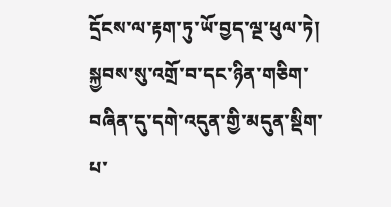དྲོངས་ལ་རྟག་ཏུ་ཡོ་བྱད་ལྔ་ཕུལ་ཏེ། སྐྱབས་སུ་འགྲོ་བ་དང་ཉིན་གཅིག་བཞིན་དུ་དགེ་འདུན་གྱི་མདུན་སྡིག་པ་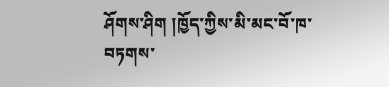ཤོགས་ཤིག །ཁྱོད་ཀྱིས་མི་མང་བོ་ཁ་བཏགས་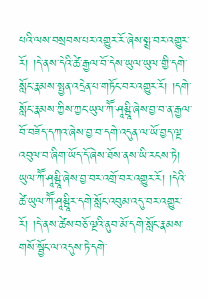པའི་ལས་བསྲབས་པར་འགྱུར་རོ་ཞེས་སྨྲ་བར་འགྱུར་རོ། །དེ་ནས་དེའི་ཚེ་རྒྱལ་བོ་དེས་ཡུལ་ཡུལ་གྱི་དགེ་སློང་རྣམས་སྤྱན་འདྲེན་པ་གཏོང་བར་འགྱུར་རོ། །དགེ་སློང་རྣམས་ཀྱིས་ཀྱང་ཡུལ་ཀཽ་ཤཱམྦཱི་ཞེས་བྱ་བ་ན་རྒྱལ་བོ་བཟོད་དཀའ་ཞེས་བྱ་བ་དགེ་འདུན་ལ་ཡོ་བྱད་ལྔ་འབུལ་བ་ཞིག་ཡོད་དོ་ཞེས་ཐོས་ནས་ཡི་རངས་ཏེ། ཡུལ་ཀཽ་ཤཱམྦཱི་ཞེས་བྱ་བར་འགྲོ་བར་འགྱུར་རོ། །དེའི་ཚེ་ཡུལ་ཀཽ་ཤཱམྦཱིར་དགེ་སློང་འབུམ་འདུ་བར་འགྱུར་རོ། །དེ་ནས་ཚེས་བཅོ་ལྔའི་ནུབ་མོ་དགེ་སློང་རྣམས་གསོ་སྦྱོང་ལ་འདུས་ཏེ་དགེ་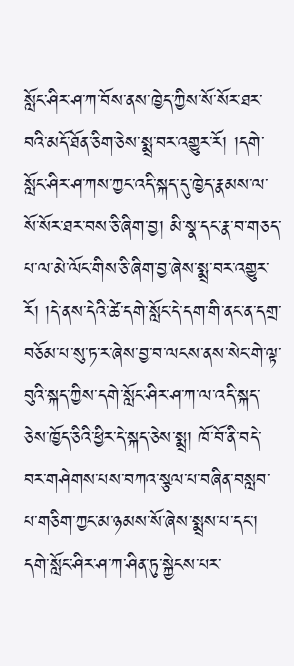སློང་ཤིར་ཤ་ཀ་བོས་ནས་ཁྱེད་ཀྱིས་སོ་སོར་ཐར་བའི་མདོ་ཐོན་ཅིག་ཅེས་སྨྲ་བར་འགྱུར་རོ། །དགེ་སློང་ཤིར་ཤ་ཀས་ཀྱང་འདི་སྐད་དུ་ཁྱེད་རྣམས་ལ་སོ་སོར་ཐར་བས་ཅི་ཞིག་བྱ། མི་སྣ་དང་རྣ་བ་གཅད་པ་ལ་མེ་ལོང་གིས་ཅི་ཞིག་བྱ་ཞེས་སྨྲ་བར་འགྱུར་རོ། །དེ་ནས་དེའི་ཚེ་དགེ་སློང་དེ་དག་གི་ནང་ན་དགྲ་བཅོམ་པ་སུ་ཏ་ར་ཞེས་བྱ་བ་ལངས་ནས་སེང་གེ་ལྟ་བུའི་སྐད་ཀྱིས་དགེ་སློང་ཤིར་ཤ་ཀ་ལ་འདི་སྐད་ཅེས་ཁྱོད་ཅིའི་ཕྱིར་དེ་སྐད་ཅེས་སྨྲ། ཁོ་བོ་ནི་བདེ་བར་གཤེགས་པས་བཀའ་སྩལ་པ་བཞིན་བསླབ་པ་གཅིག་ཀྱང་མ་ཉམས་སོ་ཞེས་སྨྲས་པ་དང་། དགེ་སློང་ཤིར་ཤ་ཀ་ཤིན་ཏུ་སྐྱེངས་པར་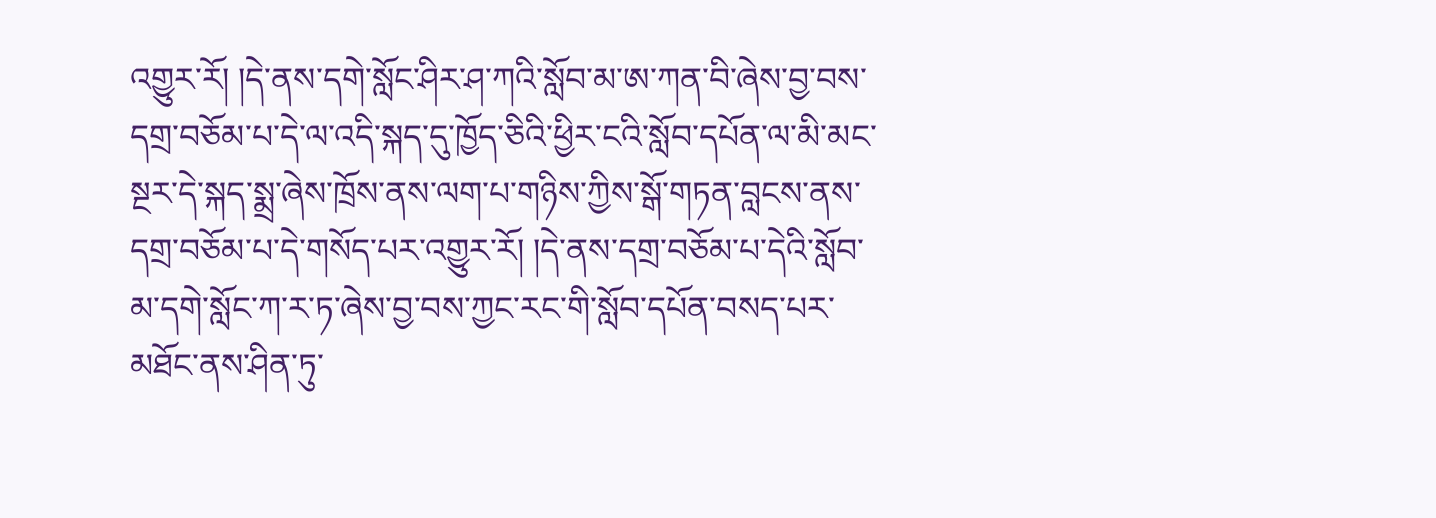འགྱུར་རོ། །དེ་ནས་དགེ་སློང་ཤིར་ཤ་ཀའི་སློབ་མ་ཨ་ཀན་བི་ཞེས་བྱ་བས་དགྲ་བཅོམ་པ་དེ་ལ་འདི་སྐད་དུ་ཁྱོད་ཅིའི་ཕྱིར་ངའི་སློབ་དཔོན་ལ་མི་མང་སྔར་དེ་སྐད་སྨྲ་ཞེས་ཁྲོས་ནས་ལག་པ་གཉིས་ཀྱིས་སྒོ་གཏན་བླངས་ནས་དགྲ་བཅོམ་པ་དེ་གསོད་པར་འགྱུར་རོ། །དེ་ནས་དགྲ་བཅོམ་པ་དེའི་སློབ་མ་དགེ་སློང་ཀ་ར་ཏ་ཞེས་བྱ་བས་ཀྱང་རང་གི་སློབ་དཔོན་བསད་པར་མཐོང་ནས་ཤིན་ཏུ་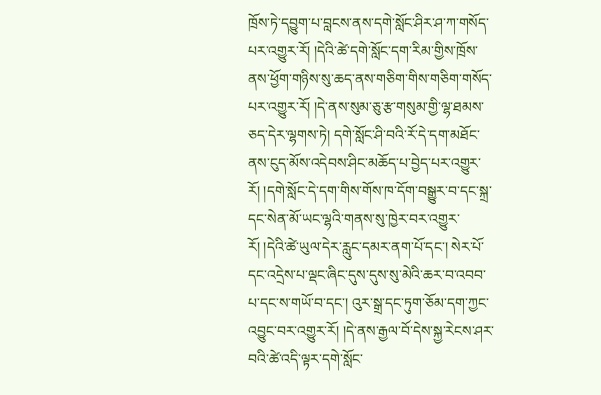ཁྲོས་ཏེ་དབྱུག་པ་བླངས་ནས་དགེ་སློང་ཤིར་ཤ་ཀ་གསོད་པར་འགྱུར་རོ། །དེའི་ཚེ་དགེ་སློང་དག་རིམ་གྱིས་ཁྲོས་ནས་ཕྱོག་གཉིས་སུ་ཆད་ནས་གཅིག་གིས་གཅིག་གསོད་པར་འགྱུར་རོ། །དེ་ནས་སུམ་ཅུ་རྩ་གསུམ་གྱི་ལྷ་ཐམས་ཅད་དེར་ལྷགས་ཏེ། དགེ་སློང་ཤི་བའི་རོ་དེ་དག་མཐོང་ནས་ངུད་མོས་འདེབས་ཤིང་མཆོད་པ་བྱེད་པར་འགྱུར་རོ། །དགེ་སློང་དེ་དག་གིས་གོས་ཁ་དོག་བསྒྱུར་བ་དང་སྐྲ་དང་སེན་མོ་ཡང་ལྷའི་གནས་སུ་ཁྱེར་བར་འགྱུར་རོ། །དེའི་ཚེ་ཡུལ་དེར་རླུང་དམར་ནག་པོ་དང་། སེར་པོ་དང་འདྲེས་པ་ལྡང་ཞིང་དུས་དུས་སུ་མེའི་ཆར་བ་འབབ་པ་དང་ས་གཡོ་བ་དང་། འུར་སྒྲ་དང་ཏུག་ཅོམ་དག་ཀྱང་འབྱུང་བར་འགྱུར་རོ། །དེ་ནས་རྒྱལ་བོ་དེས་སྐྱ་རེངས་ཤར་བའི་ཚེ་འདི་ལྟར་དགེ་སློང་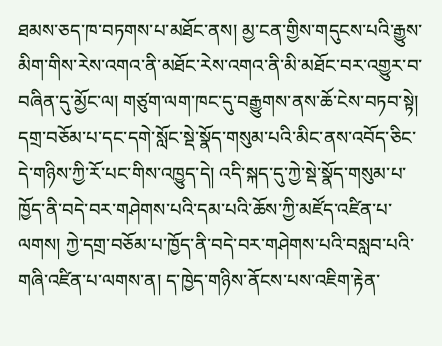ཐམས་ཅད་ཁ་བཏགས་པ་མཐོང་ནས། མྱ་ངན་གྱིས་གདུངས་པའི་རྒྱུས་མིག་གིས་རེས་འགའ་ནི་མཐོང་རེས་འགའ་ནི་མི་མཐོང་བར་འགྱུར་བ་བཞིན་དུ་མྱོང་ལ། གཙུག་ལག་ཁང་དུ་བརྒྱུགས་ནས་ཆོ་ངེས་བཏབ་སྟེ། དགྲ་བཅོམ་པ་དང་དགེ་སློང་སྡེ་སྣོད་གསུམ་པའི་མིང་ནས་འབོད་ཅིང་དེ་གཉིས་ཀྱི་རོ་པང་གིས་འཁྱུད་དེ། འདི་སྐད་དུ་ཀྱེ་སྡེ་སྣོད་གསུམ་པ་ཁྱོད་ནི་བདེ་བར་གཤེགས་པའི་དམ་པའི་ཆོས་ཀྱི་མཛོད་འཛིན་པ་ལགས། ཀྱེ་དགྲ་བཅོམ་པ་ཁྱོད་ནི་བདེ་བར་གཤེགས་པའི་བསླབ་པའི་གཞི་འཛིན་པ་ལགས་ན། ད་ཁྱེད་གཉིས་ནོངས་པས་འཇིག་རྟེན་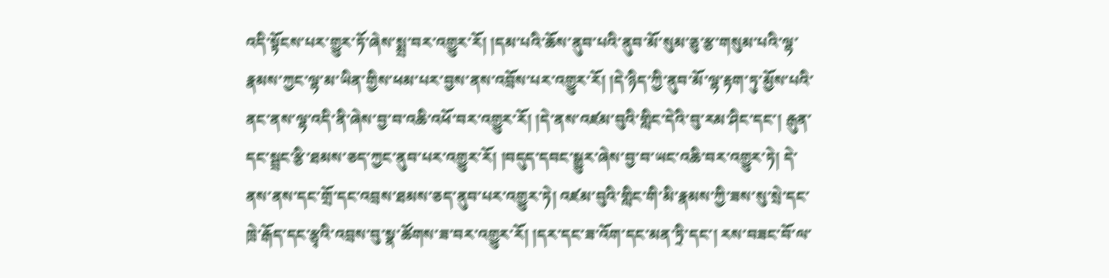འདི་སྟོངས་པར་གྱུར་ཏོ་ཞེས་སྨྲ་བར་འགྱུར་རོ། །དམ་པའི་ཆོས་ནུབ་པའི་ནུབ་མོ་སུམ་ཅུ་རྩ་གསུམ་པའི་ལྷ་རྣམས་ཀྱང་ལྷ་མ་ཡིན་གྱིས་ཕམ་པར་བྱས་ནས་འབྲོས་པར་འགྱུར་རོ། །དེ་ཉིད་ཀྱི་ནུབ་མོ་ལྷ་རྟག་ཏུ་མྱོས་པའི་ནང་ནས་ལྷ་འདི་ནི་ཞེས་བྱ་བ་འཆི་འཕོ་བར་འགྱུར་རོ། །དེ་ནས་འཛམ་བུའི་གླིང་དེའི་བུ་རམ་ཤིང་དང་། རྒུན་དང་སྦྲང་རྩི་ཐམས་ཅད་ཀྱང་ནུབ་པར་འགྱུར་རོ། །བདུད་དབང་སྒྱུར་ཞེས་བྱ་བ་ཡང་འཆི་བར་འགྱུར་ཏེ། དེ་ནས་ནས་དང་གྲོ་དང་འབྲས་ཐམས་ཅད་ནུབ་པར་འགྱུར་ཏེ། འཛམ་བུའི་གླིང་གི་མི་རྣམས་ཀྱི་ཟས་སུ་སྲེ་དང་ཁྲེ་རྒོད་དང་རྩྭའི་འབྲས་བུ་སྣ་ཚོགས་ཟ་བར་འགྱུར་རོ། །དར་དང་ཟ་འོག་དང་མན་ཏྲི་དང་། རས་བཟང་བོ་ལ་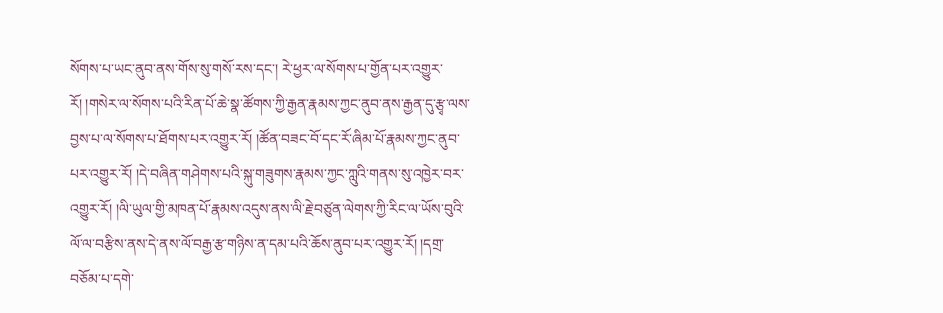སོགས་པ་ཡང་ནུབ་ནས་གོས་སུ་གསོ་རས་དང་། རེ་ཕྱར་ལ་སོགས་པ་གྱོན་པར་འགྱུར་རོ། །གསེར་ལ་སོགས་པའི་རིན་པོ་ཆེ་སྣ་ཚོགས་ཀྱི་རྒྱན་རྣམས་ཀྱང་ནུབ་ནས་རྒྱན་དུ་རྩྭ་ལས་བྱས་པ་ལ་སོགས་པ་ཐོགས་པར་འགྱུར་རོ། །ཚོན་བཟང་བོ་དང་རོ་ཞིམ་པོ་རྣམས་ཀྱང་ནུབ་པར་འགྱུར་རོ། །དེ་བཞིན་གཤེགས་པའི་སྐུ་གཟུགས་རྣམས་ཀྱང་ཀླུའི་གནས་སུ་འཁྱེར་བར་འགྱུར་རོ། །ལི་ཡུལ་གྱི་མཁན་པོ་རྣམས་འདུས་ནས་ལི་རྗེ་བཙུན་ལེགས་ཀྱི་རིང་ལ་ཡོས་བུའི་ལོ་ལ་བརྩིས་ནས་དེ་ནས་ལོ་བརྒྱ་རྩ་གཉིས་ན་དམ་པའི་ཆོས་ནུབ་པར་འགྱུར་རོ། །དགྲ་བཅོམ་པ་དགེ་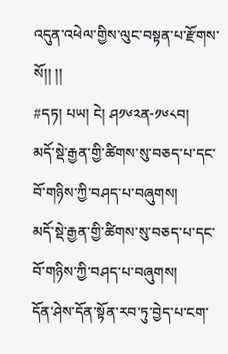འདུན་འཕེལ་གྱིས་ལུང་བསྟན་པ་རྫོགས་སོ།། །།
#དཏ། པཡ། ངེ། ཤ༡༦༢ན-༡༦༨བ།
མདོ་སྡེ་རྒྱན་གྱི་ཚིགས་སུ་བཅད་པ་དང་བོ་གཉིས་ཀྱི་བཤད་པ་བཞུགས།
མདོ་སྡེ་རྒྱན་གྱི་ཚིགས་སུ་བཅད་པ་དང་བོ་གཉིས་ཀྱི་བཤད་པ་བཞུགས།
དོན་ཤེས་དོན་སྟོན་རབ་ཏུ་བྱེད་པ་ངག་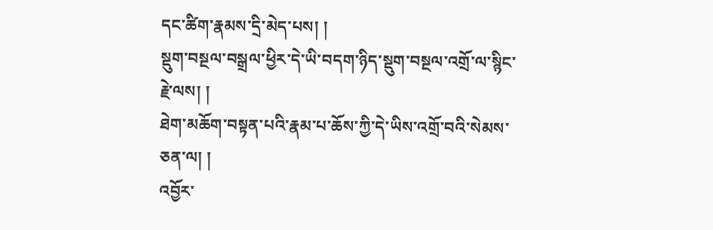དང་ཚིག་རྣམས་དྲི་མེད་པས། །
སྡུག་བསྔལ་བསྒྲལ་ཕྱིར་དེ་ཡི་བདག་ཉིད་སྡུག་བསྔལ་འགྲོ་ལ་སྙིང་རྗེ་ལས། །
ཐེག་མཆོག་བསྟན་པའི་རྣམ་པ་ཆོས་ཀྱི་དེ་ཡིས་འགྲོ་བའི་སེམས་ཅན་ལ། །
འབྱོར་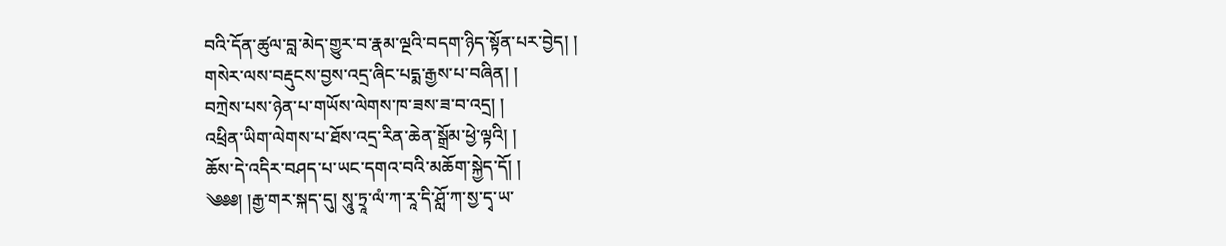བའི་དོན་ཚུལ་བླ་མེད་གྱུར་བ་རྣམ་ལྔའི་བདག་ཉིད་སྟོན་པར་བྱེད། །
གསེར་ལས་བརྡུངས་བྱས་འདྲ་ཞིང་པདྨ་རྒྱས་པ་བཞིན། །
བཀྲེས་པས་ཉེན་པ་གཡོས་ལེགས་ཁ་ཟས་ཟ་བ་འདྲ། །
འཕྲིན་ཡིག་ལེགས་པ་ཐོས་འདྲ་རིན་ཆེན་སྒྲོམ་ཕྱེ་ལྟའི། །
ཆོས་དེ་འདིར་བཤད་པ་ཡང་དགའ་བའི་མཆོག་སྐྱེད་དོ། །
༄༅༅། །རྒྱ་གར་སྐད་དུ། སཱུ་ཏྲཱ་ལཾ་ཀ་རཱ་དི་ཤློ་ཀ་སྱ་དྭ་ཡ་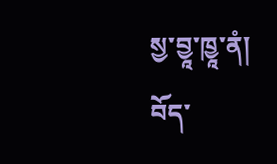སྱ་བྱཱ་ཁྱཱ་ནཾ།
བོད་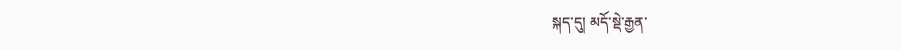སྐད་དུ། མདོ་སྡེ་རྒྱན་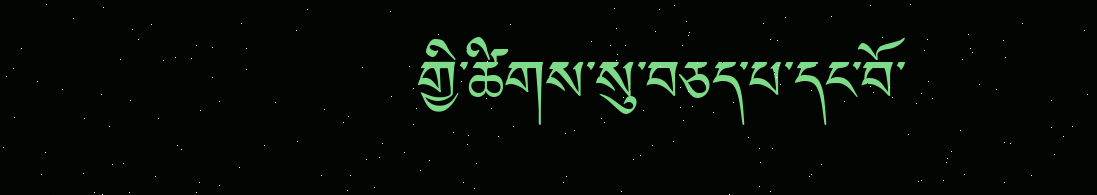གྱི་ཚིགས་སུ་བཅད་པ་དང་བོ་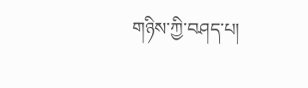གཉིས་ཀྱི་བཤད་པ།